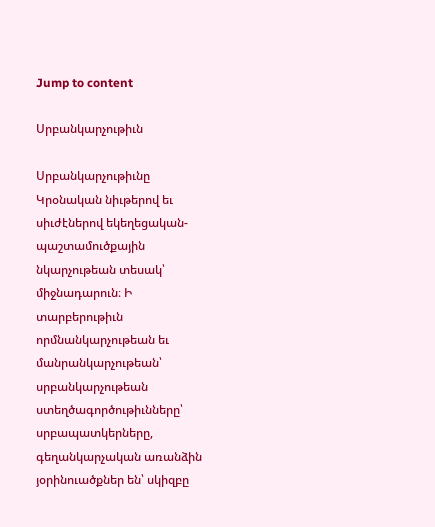Jump to content

Սրբանկարչութիւն

Սրբանկարչութիւնը Կրօնական նիւթերով եւ սիւժէներով եկեղեցական-պաշտամուծքային նկարչութեան տեսակ՝ միջնադարուն։ Ի տարբերութիւն որմնանկարչութեան եւ մանրանկարչութեան՝ սրբանկարչութեան ստեղծագործութիւնները՝ սրբապատկերները, գեղանկարչական առանձին յօրինուածքներ են՝ սկիզբը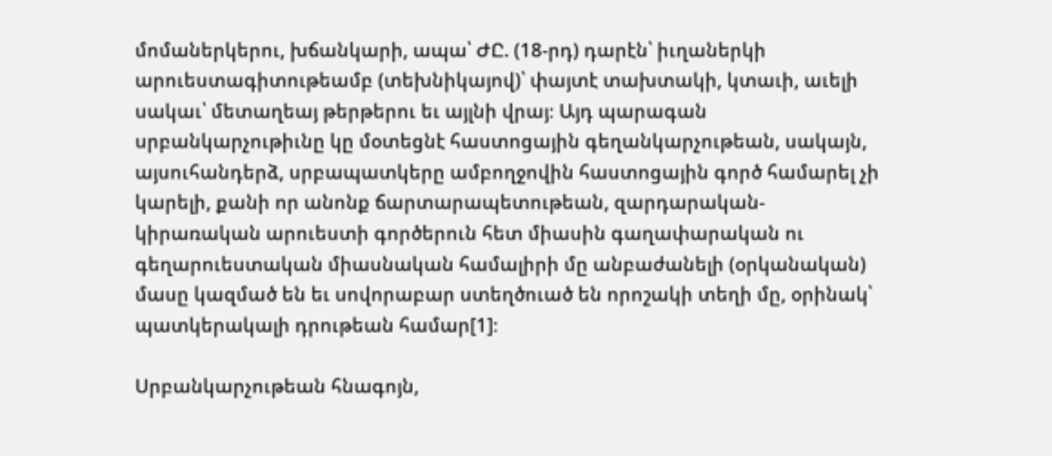մոմաներկերու, խճանկարի, ապա՝ ԺԸ. (18-րդ) դարէն՝ իւղաներկի արուեստագիտութեամբ (տեխնիկայով)՝ փայտէ տախտակի, կտաւի, աւելի սակաւ՝ մետաղեայ թերթերու եւ այլնի վրայ։ Այդ պարագան սրբանկարչութիւնը կը մօտեցնէ հաստոցային գեղանկարչութեան, սակայն, այսուհանդերձ, սրբապատկերը ամբողջովին հաստոցային գործ համարել չի կարելի, քանի որ անոնք ճարտարապետութեան, զարդարական-կիրառական արուեստի գործերուն հետ միասին գաղափարական ու գեղարուեստական միասնական համալիրի մը անբաժանելի (օրկանական) մասը կազմած են եւ սովորաբար ստեղծուած են որոշակի տեղի մը, օրինակ՝ պատկերակալի դրութեան համար[1]։

Սրբանկարչութեան հնագոյն,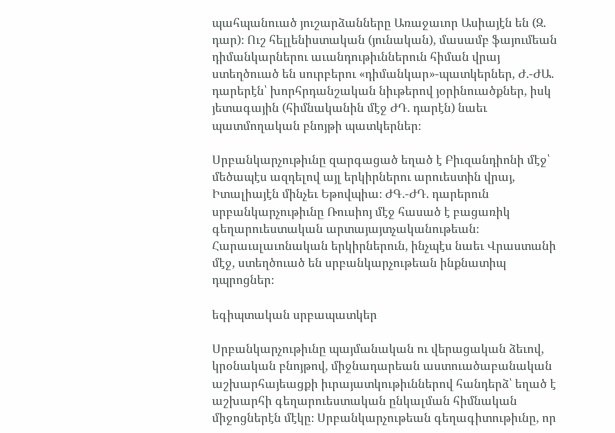պահպանուած յուշարձանները Առաջաւոր Ասիայէն են (Զ. դար)։ Ուշ հելլենիստական (յունական), մասամբ ֆայումեան դիմանկարներու աւանդութիւններուն հիման վրայ ստեղծուած են սուրբերու «դիմանկար»-պատկերներ, Ժ.-ԺԱ. դարերէն՝ խորհրդանշական նիւթերով յօրինուածքներ, իսկ յետագային (հիմնականին մէջ ԺԴ. դարէն) նաեւ պատմողական բնոյթի պատկերներ։

Սրբանկարչութիւնը զարգացած եղած է Բիւզանդիոնի մէջ՝ մեծապէս ազդելով այլ երկիրներու արուեստին վրայ, Իտալիայէն մինչեւ Եթովպիա։ ԺԳ.-ԺԴ. դարերուն սրբանկարչութիւնը Ռուսիոյ մէջ հասած է բացառիկ գեղարուեստական արտայայտչականութեան։ Հարաւսլաւոնական երկիրներուն, ինչպէս նաեւ Վրաստանի մէջ, ստեղծուած են սրբանկարչութեան ինքնատիպ դպրոցներ։

եգիպտական սրբապատկեր

Սրբանկարչութիւնը պայմանական ու վերացական ձեւով, կրօնական բնոյթով, միջնադարեան աստուածաբանական աշխարհայեացքի իւրայատկութիւններով հանդերձ՝ եղած է աշխարհի գեղարուեստական ընկալման հիմնական միջոցներէն մէկը։ Սրբանկարչութեան գեղագիտութիւնը, որ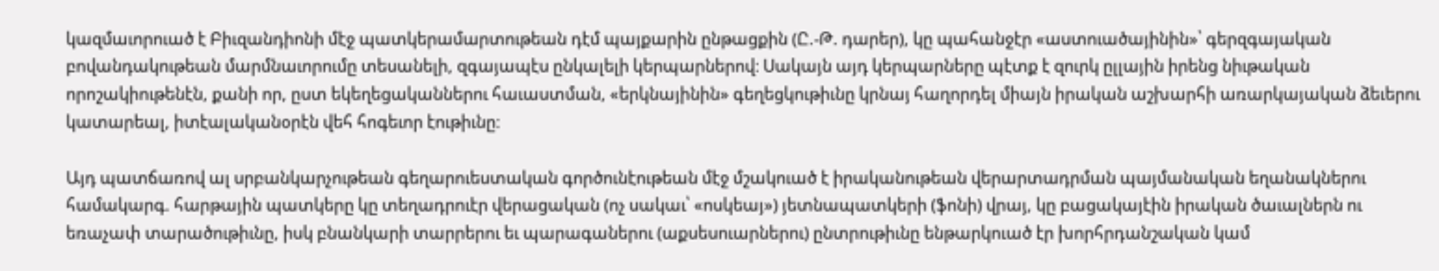կազմաւորուած է Բիւզանդիոնի մէջ պատկերամարտութեան դէմ պայքարին ընթացքին (Ը.-Թ. դարեր), կը պահանջէր «աստուածայինին»՝ գերզգայական բովանդակութեան մարմնաւորումը տեսանելի, զգայապէս ընկալելի կերպարներով։ Սակայն այդ կերպարները պէտք է զուրկ ըլլային իրենց նիւթական որոշակիութենէն, քանի որ, ըստ եկեղեցականներու հաւաստման, «երկնայինին» գեղեցկութիւնը կրնայ հաղորդել միայն իրական աշխարհի առարկայական ձեւերու կատարեալ, իտէալականօրէն վեհ հոգեւոր էութիւնը։

Այդ պատճառով ալ սրբանկարչութեան գեղարուեստական գործունէութեան մէջ մշակուած է իրականութեան վերարտադրման պայմանական եղանակներու համակարգ. հարթային պատկերը կը տեղադրուէր վերացական (ոչ սակաւ՝ «ոսկեայ») յետնապատկերի (ֆոնի) վրայ, կը բացակայէին իրական ծաւալներն ու եռաչափ տարածութիւնը, իսկ բնանկարի տարրերու եւ պարագաներու (աքսեսուարներու) ընտրութիւնը ենթարկուած էր խորհրդանշական կամ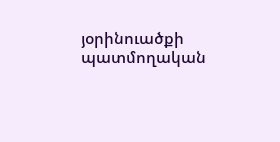յօրինուածքի պատմողական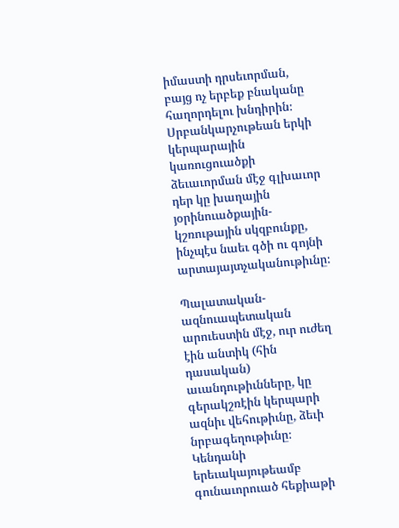իմաստի դրսեւորման, բայց ոչ երբեք բնականը հաղորդելու խնդիրին։ Սրբանկարչութեան երկի կերպարային կառուցուածքի ձեւաւորման մէջ գլխաւոր դեր կը խաղային յօրինուածքային-կշռութային սկզբունքը, ինչպէս նաեւ գծի ու գոյնի արտայայտչականութիւնը։

Պալատական-ազնուապետական արուեստին մէջ, ուր ուժեղ էին անտիկ (հին դասական) աւանդութիւնները, կը գերակշռէին կերպարի ազնիւ վեհութիւնը, ձեւի նրբագեղութիւնը։ Կենդանի երեւակայութեամբ գունաւորուած հեքիաթի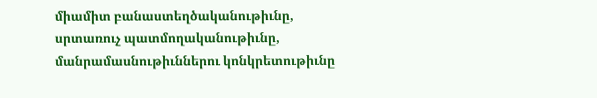միամիտ բանաստեղծականութիւնը, սրտառուչ պատմողականութիւնը, մանրամասնութիւններու կոնկրետութիւնը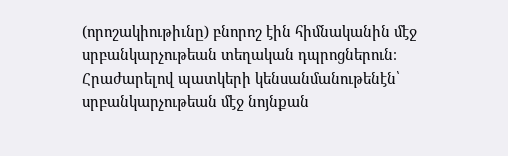(որոշակիութիւնը) բնորոշ էին հիմնականին մէջ սրբանկարչութեան տեղական դպրոցներուն։ Հրաժարելով պատկերի կենսանմանութենէն՝ սրբանկարչութեան մէջ նոյնքան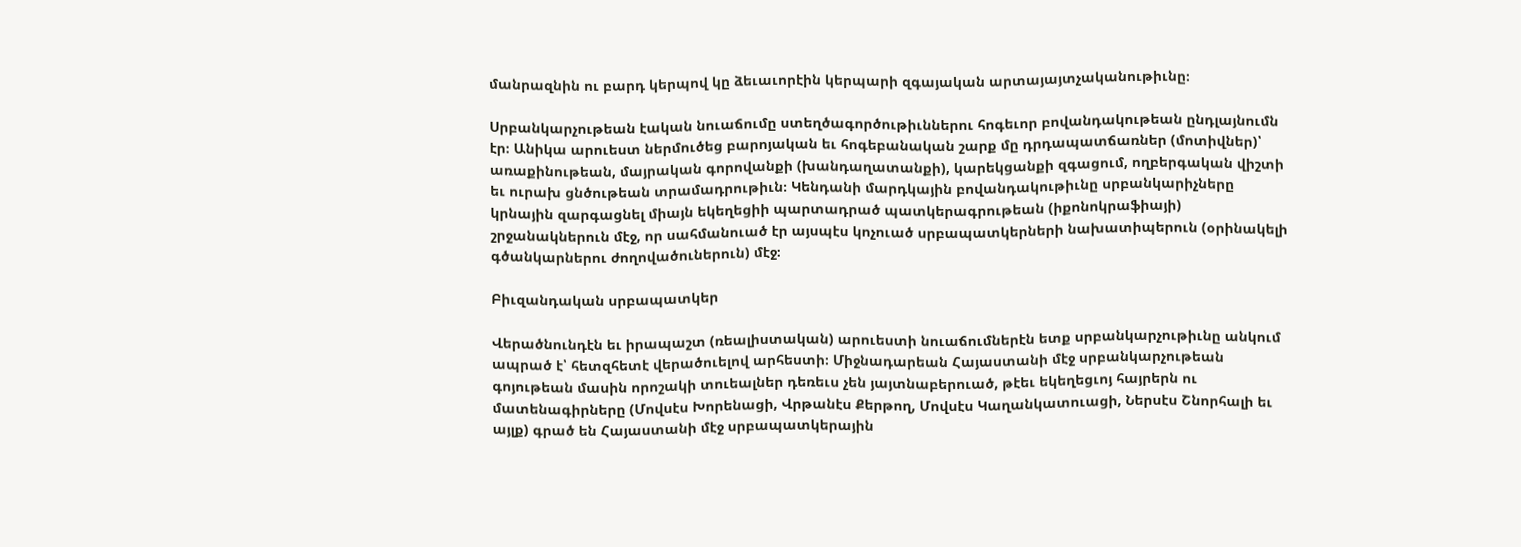մանրազնին ու բարդ կերպով կը ձեւաւորէին կերպարի զգայական արտայայտչականութիւնը։

Սրբանկարչութեան էական նուաճումը ստեղծագործութիւններու հոգեւոր բովանդակութեան ընդլայնումն էր։ Անիկա արուեստ ներմուծեց բարոյական եւ հոգեբանական շարք մը դրդապատճառներ (մոտիվներ)՝ առաքինութեան, մայրական գորովանքի (խանդաղատանքի), կարեկցանքի զգացում, ողբերգական վիշտի եւ ուրախ ցնծութեան տրամադրութիւն։ Կենդանի մարդկային բովանդակութիւնը սրբանկարիչները կրնային զարգացնել միայն եկեղեցիի պարտադրած պատկերագրութեան (իքոնոկրաֆիայի) շրջանակներուն մէջ, որ սահմանուած էր այսպէս կոչուած սրբապատկերների նախատիպերուն (օրինակելի գծանկարներու ժողովածուներուն) մէջ։

Բիւզանդական սրբապատկեր

Վերածնունդէն եւ իրապաշտ (ռեալիստական) արուեստի նուաճումներէն ետք սրբանկարչութիւնը անկում ապրած է՝ հետզհետէ վերածուելով արհեստի։ Միջնադարեան Հայաստանի մէջ սրբանկարչութեան գոյութեան մասին որոշակի տուեալներ դեռեւս չեն յայտնաբերուած, թէեւ եկեղեցւոյ հայրերն ու մատենագիրները (Մովսէս Խորենացի, Վրթանէս Քերթող, Մովսէս Կաղանկատուացի, Ներսէս Շնորհալի եւ այլք) գրած են Հայաստանի մէջ սրբապատկերային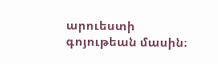արուեստի գոյութեան մասին։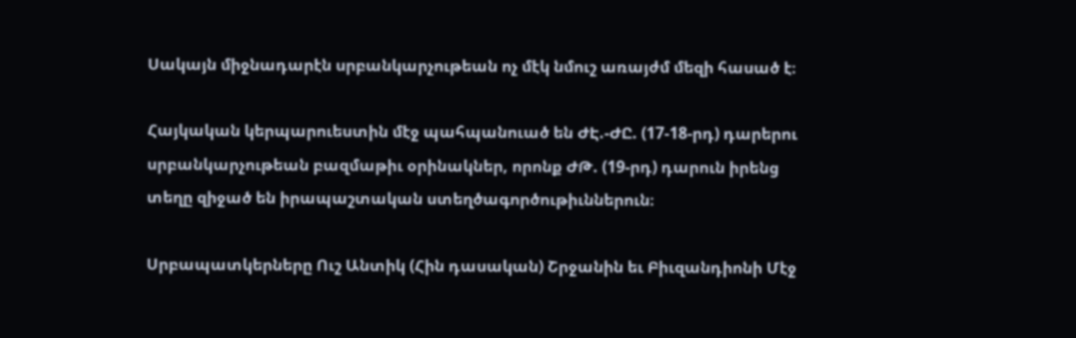Սակայն միջնադարէն սրբանկարչութեան ոչ մէկ նմուշ առայժմ մեզի հասած է։

Հայկական կերպարուեստին մէջ պահպանուած են ԺԷ.-ԺԸ. (17-18-րդ) դարերու սրբանկարչութեան բազմաթիւ օրինակներ, որոնք ԺԹ. (19-րդ) դարուն իրենց տեղը զիջած են իրապաշտական ստեղծագործութիւններուն։

Սրբապատկերները Ուշ Անտիկ (Հին դասական) Շրջանին եւ Բիւզանդիոնի Մէջ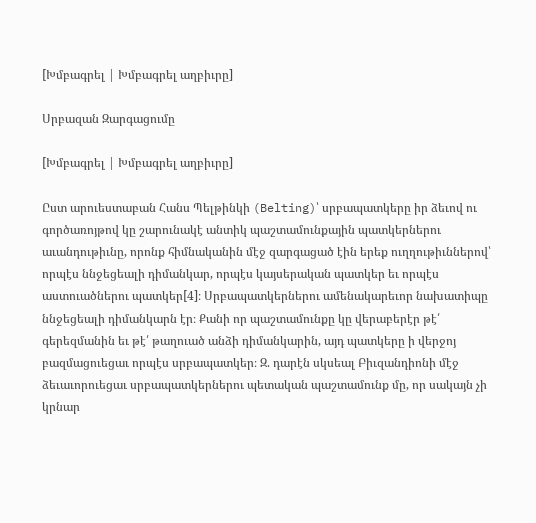[Խմբագրել | Խմբագրել աղբիւրը]

Սրբազան Զարգացումը

[Խմբագրել | Խմբագրել աղբիւրը]

Ըստ արուեստաբան Հանս Պելթինկի (Belting)՝ սրբապատկերը իր ձեւով ու գործառոյթով կը շարունակէ անտիկ պաշտամունքային պատկերներու աւանդութիւնը, որոնք հիմնականին մէջ զարգացած էին երեք ուղղութիւններով՝ որպէս ննջեցեալի դիմանկար, որպէս կայսերական պատկեր եւ որպէս աստուածներու պատկեր[4]։ Սրբապատկերներու ամենակարեւոր նախատիպը ննջեցեալի դիմանկարն էր։ Քանի որ պաշտամունքը կը վերաբերէր թէ՛ գերեզմանին եւ թէ՛ թաղուած անձի դիմանկարին, այդ պատկերը ի վերջոյ բազմացուեցաւ որպէս սրբապատկեր։ Զ. դարէն սկսեալ Բիւզանդիոնի մէջ ձեւաւորուեցաւ սրբապատկերներու պետական պաշտամունք մը, որ սակայն չի կրնար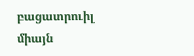բացատրուիլ միայն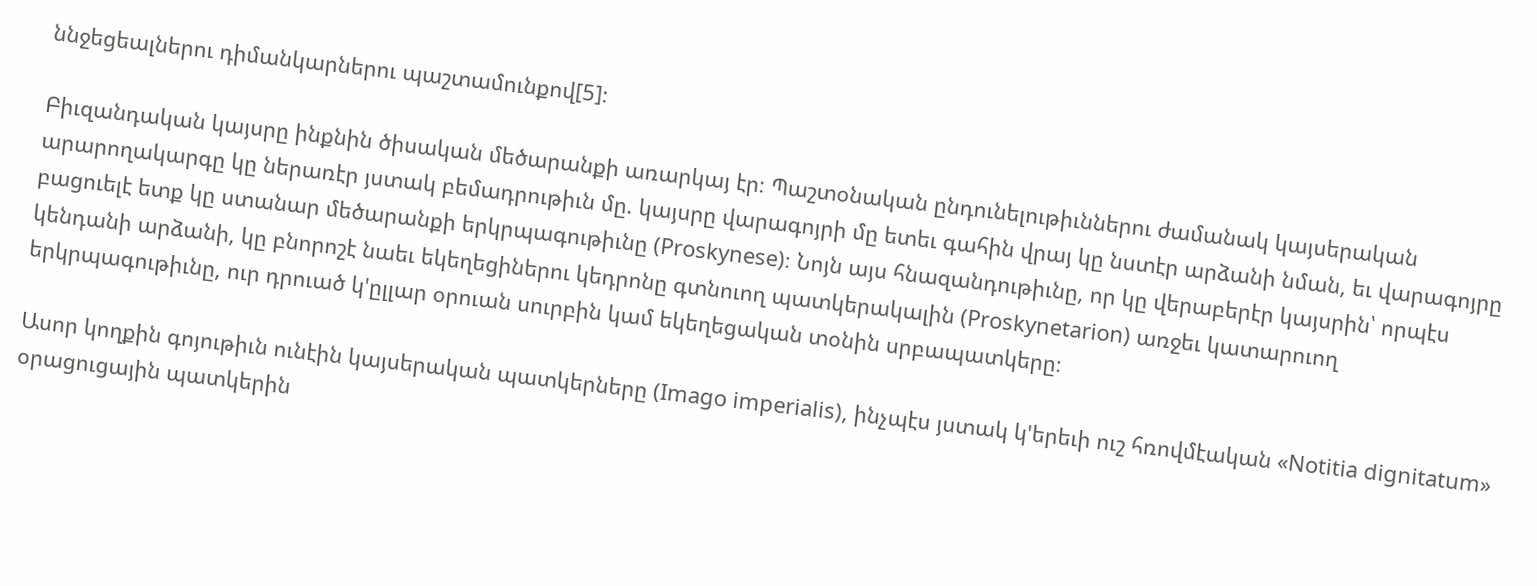ննջեցեալներու դիմանկարներու պաշտամունքով[5]։

Բիւզանդական կայսրը ինքնին ծիսական մեծարանքի առարկայ էր։ Պաշտօնական ընդունելութիւններու ժամանակ կայսերական արարողակարգը կը ներառէր յստակ բեմադրութիւն մը. կայսրը վարագոյրի մը ետեւ գահին վրայ կը նստէր արձանի նման, եւ վարագոյրը բացուելէ ետք կը ստանար մեծարանքի երկրպագութիւնը (Proskynese)։ Նոյն այս հնազանդութիւնը, որ կը վերաբերէր կայսրին՝ որպէս կենդանի արձանի, կը բնորոշէ նաեւ եկեղեցիներու կեդրոնը գտնուող պատկերակալին (Proskynetarion) առջեւ կատարուող երկրպագութիւնը, ուր դրուած կ'ըլլար օրուան սուրբին կամ եկեղեցական տօնին սրբապատկերը։

Ասոր կողքին գոյութիւն ունէին կայսերական պատկերները (Imago imperialis), ինչպէս յստակ կ'երեւի ուշ հռովմէական «Notitia dignitatum» օրացուցային պատկերին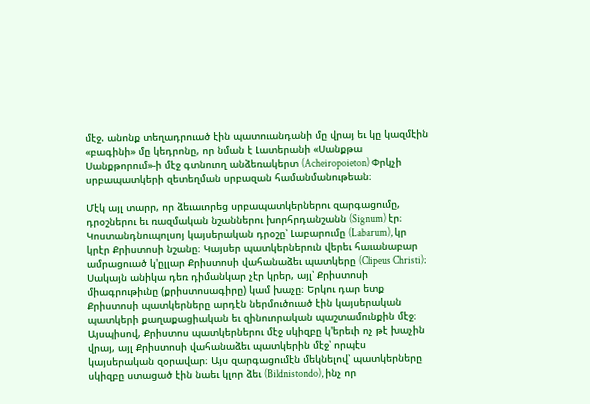մէջ. անոնք տեղադրուած էին պատուանդանի մը վրայ եւ կը կազմէին «բագինի» մը կեդրոնը, որ նման է Լատերանի «Սանքթա Սանքթորում»-ի մէջ գտնուող անձեռակերտ (Acheiropoieton) Փրկչի սրբապատկերի զետեղման սրբազան համանմանութեան։

Մէկ այլ տարր, որ ձեւաւորեց սրբապատկերներու զարգացումը, դրօշներու եւ ռազմական նշաններու խորհրդանշանն (Signum) էր։ Կոստանդնուպոլսոյ կայսերական դրօշը՝ Լաբարումը (Labarum), կր կրէր Քրիստոսի նշանը։ Կայսեր պատկերներուն վերեւ հաւանաբար ամրացուած կ'ըլլար Քրիստոսի վահանաձեւ պատկերը (Clipeus Christi)։ Սակայն անիկա դեռ դիմանկար չէր կրեր, այլ՝ Քրիստոսի միագրութիւնը (քրիստոսագիրը) կամ խաչը։ Երկու դար ետք Քրիստոսի պատկերները արդէն ներմուծուած էին կայսերական պատկերի քաղաքացիական եւ զինուորական պաշտամունքին մէջ։ Այսպիսով, Քրիստոս պատկերներու մէջ սկիզբը կ'երեւի ոչ թէ խաչին վրայ, այլ Քրիստոսի վահանաձեւ պատկերին մէջ՝ որպէս կայսերական զօրավար։ Այս զարգացումէն մեկնելով՝ պատկերները սկիզբը ստացած էին նաեւ կլոր ձեւ (Bildnistondo), ինչ որ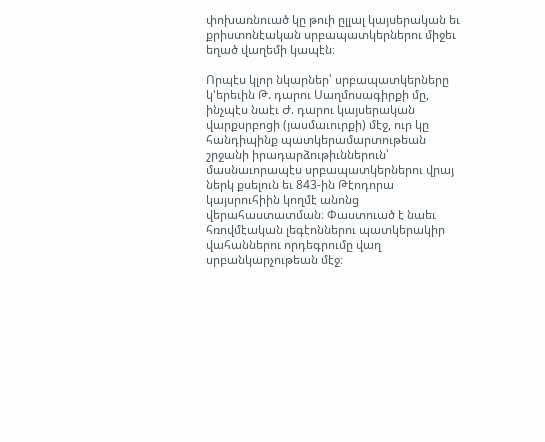փոխառնուած կը թուի ըլլալ կայսերական եւ քրիստոնէական սրբապատկերներու միջեւ եղած վաղեմի կապէն։

Որպէս կլոր նկարներ՝ սրբապատկերները կ'երեւին Թ. դարու Սաղմոսագիրքի մը, ինչպէս նաէւ Ժ. դարու կայսերական վարքսրբոցի (յասմաւուրքի) մէջ, ուր կը հանդիպինք պատկերամարտութեան շրջանի իրադարձութիւններուն՝ մասնաւորապէս սրբապատկերներու վրայ ներկ քսելուն եւ 843-ին Թէոդորա կայսրուհիին կողմէ անոնց վերահաստատման։ Փաստուած է նաեւ հռովմէական լեգէոններու պատկերակիր վահաններու որդեգրումը վաղ սրբանկարչութեան մէջ։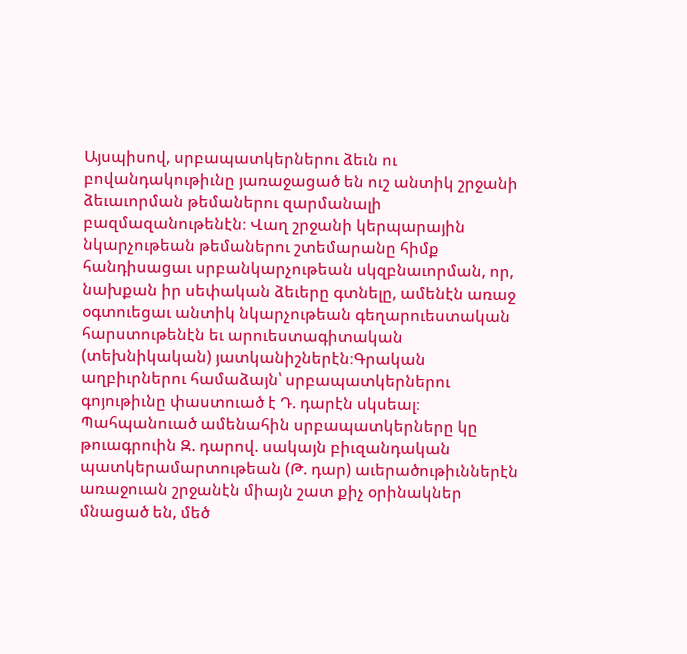Այսպիսով, սրբապատկերներու ձեւն ու բովանդակութիւնը յառաջացած են ուշ անտիկ շրջանի ձեւաւորման թեմաներու զարմանալի բազմազանութենէն։ Վաղ շրջանի կերպարային նկարչութեան թեմաներու շտեմարանը հիմք հանդիսացաւ սրբանկարչութեան սկզբնաւորման, որ, նախքան իր սեփական ձեւերը գտնելը, ամենէն առաջ օգտուեցաւ անտիկ նկարչութեան գեղարուեստական հարստութենէն եւ արուեստագիտական (տեխնիկական) յատկանիշներէն։Գրական աղբիւրներու համաձայն՝ սրբապատկերներու գոյութիւնը փաստուած է Դ. դարէն սկսեալ։ Պահպանուած ամենահին սրբապատկերները կը թուագրուին Զ. դարով. սակայն բիւզանդական պատկերամարտութեան (Թ. դար) աւերածութիւններէն առաջուան շրջանէն միայն շատ քիչ օրինակներ մնացած են, մեծ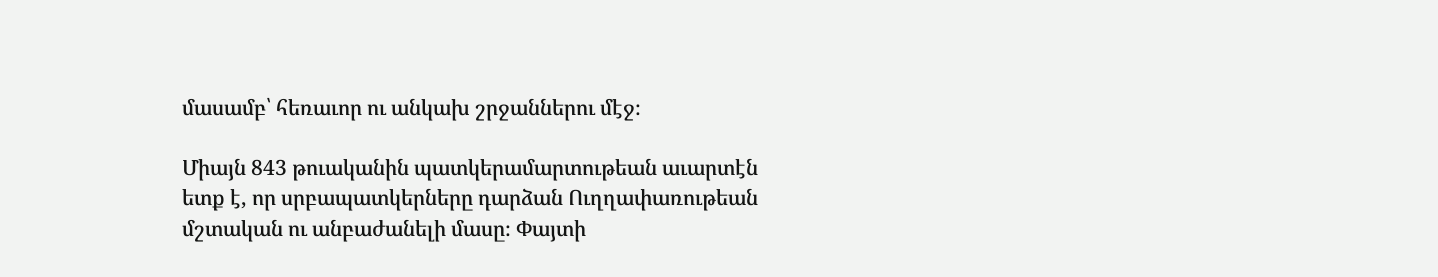մասամբ՝ հեռաւոր ու անկախ շրջաններու մէջ։

Միայն 843 թուականին պատկերամարտութեան աւարտէն ետք է, որ սրբապատկերները դարձան Ուղղափառութեան մշտական ու անբաժանելի մասը։ Փայտի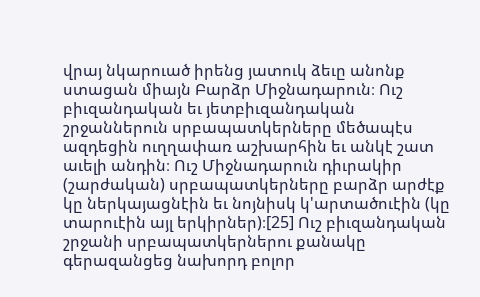վրայ նկարուած իրենց յատուկ ձեւը անոնք ստացան միայն Բարձր Միջնադարուն։ Ուշ բիւզանդական եւ յետբիւզանդական շրջաններուն սրբապատկերները մեծապէս ազդեցին ուղղափառ աշխարհին եւ անկէ շատ աւելի անդին։ Ուշ Միջնադարուն դիւրակիր (շարժական) սրբապատկերները բարձր արժէք կը ներկայացնէին եւ նոյնիսկ կ'արտածուէին (կը տարուէին այլ երկիրներ)։[25] Ուշ բիւզանդական շրջանի սրբապատկերներու քանակը գերազանցեց նախորդ բոլոր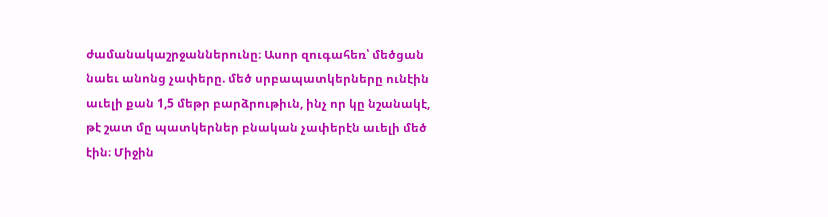ժամանակաշրջաններունը։ Ասոր զուգահեռ՝ մեծցան նաեւ անոնց չափերը. մեծ սրբապատկերները ունէին աւելի քան 1,5 մեթր բարձրութիւն, ինչ որ կը նշանակէ, թէ շատ մը պատկերներ բնական չափերէն աւելի մեծ էին։ Միջին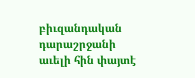բիւզանդական դարաշրջանի աւելի հին փայտէ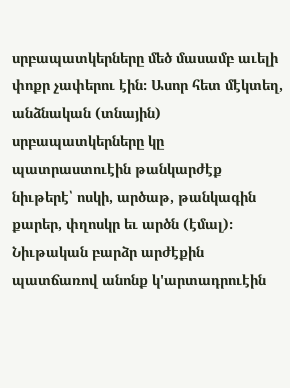սրբապատկերները մեծ մասամբ աւելի փոքր չափերու էին։ Ասոր հետ մէկտեղ, անձնական (տնային) սրբապատկերները կը պատրաստուէին թանկարժէք նիւթերէ՝ ոսկի, արծաթ, թանկագին քարեր, փղոսկր եւ արծն (էմալ)։ Նիւթական բարձր արժէքին պատճառով անոնք կ'արտադրուէին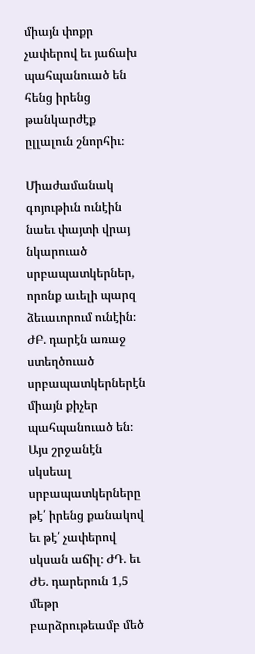միայն փոքր չափերով եւ յաճախ պահպանուած են հենց իրենց թանկարժէք ըլլալուն շնորհիւ։

Միաժամանակ գոյութիւն ունէին նաեւ փայտի վրայ նկարուած սրբապատկերներ, որոնք աւելի պարզ ձեւաւորում ունէին։ ԺԲ. դարէն առաջ ստեղծուած սրբապատկերներէն միայն քիչեր պահպանուած են։ Այս շրջանէն սկսեալ սրբապատկերները թէ՛ իրենց քանակով եւ թէ՛ չափերով սկսան աճիլ։ ԺԴ. եւ ԺԵ. դարերուն 1,5 մեթր բարձրութեամբ մեծ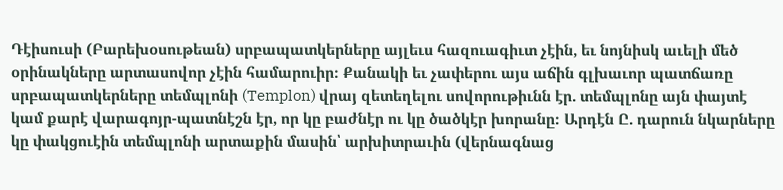Դէիսուսի (Բարեխօսութեան) սրբապատկերները այլեւս հազուագիւտ չէին, եւ նոյնիսկ աւելի մեծ օրինակները արտասովոր չէին համարուիր։ Քանակի եւ չափերու այս աճին գլխաւոր պատճառը սրբապատկերները տեմպլոնի (Templon) վրայ զետեղելու սովորութիւնն էր. տեմպլոնը այն փայտէ կամ քարէ վարագոյր-պատնէշն էր, որ կը բաժնէր ու կը ծածկէր խորանը։ Արդէն Ը. դարուն նկարները կը փակցուէին տեմպլոնի արտաքին մասին՝ արխիտրաւին (վերնագնաց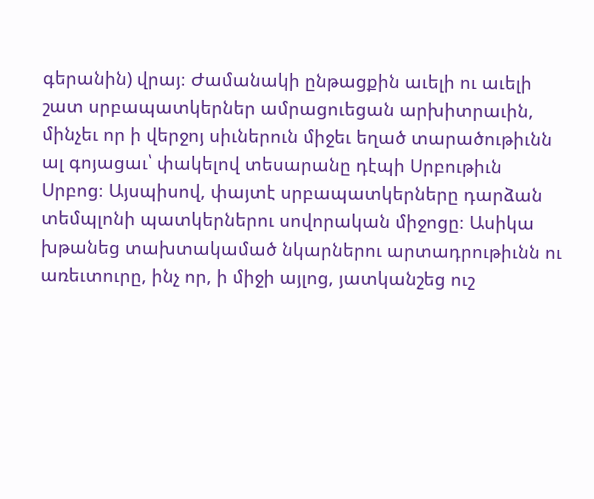գերանին) վրայ։ Ժամանակի ընթացքին աւելի ու աւելի շատ սրբապատկերներ ամրացուեցան արխիտրաւին, մինչեւ որ ի վերջոյ սիւներուն միջեւ եղած տարածութիւնն ալ գոյացաւ՝ փակելով տեսարանը դէպի Սրբութիւն Սրբոց։ Այսպիսով, փայտէ սրբապատկերները դարձան տեմպլոնի պատկերներու սովորական միջոցը։ Ասիկա խթանեց տախտակամած նկարներու արտադրութիւնն ու առեւտուրը, ինչ որ, ի միջի այլոց, յատկանշեց ուշ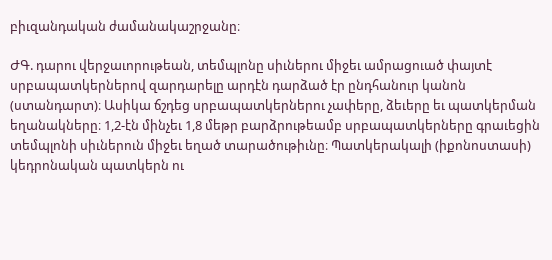բիւզանդական ժամանակաշրջանը։

ԺԳ. դարու վերջաւորութեան, տեմպլոնը սիւներու միջեւ ամրացուած փայտէ սրբապատկերներով զարդարելը արդէն դարձած էր ընդհանուր կանոն (ստանդարտ)։ Ասիկա ճշդեց սրբապատկերներու չափերը, ձեւերը եւ պատկերման եղանակները։ 1,2-էն մինչեւ 1,8 մեթր բարձրութեամբ սրբապատկերները գրաւեցին տեմպլոնի սիւներուն միջեւ եղած տարածութիւնը։ Պատկերակալի (իքոնոստասի) կեդրոնական պատկերն ու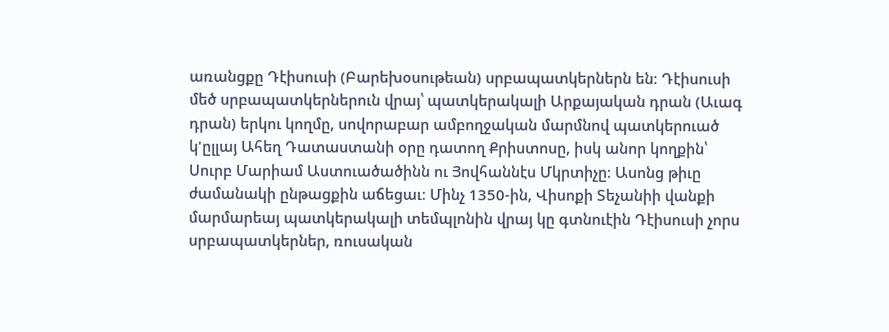առանցքը Դէիսուսի (Բարեխօսութեան) սրբապատկերներն են։ Դէիսուսի մեծ սրբապատկերներուն վրայ՝ պատկերակալի Արքայական դրան (Աւագ դրան) երկու կողմը, սովորաբար ամբողջական մարմնով պատկերուած կ'ըլլայ Ահեղ Դատաստանի օրը դատող Քրիստոսը, իսկ անոր կողքին՝ Սուրբ Մարիամ Աստուածածինն ու Յովհաննէս Մկրտիչը։ Ասոնց թիւը ժամանակի ընթացքին աճեցաւ։ Մինչ 1350-ին, Վիսոքի Տեչանիի վանքի մարմարեայ պատկերակալի տեմպլոնին վրայ կը գտնուէին Դէիսուսի չորս սրբապատկերներ, ռուսական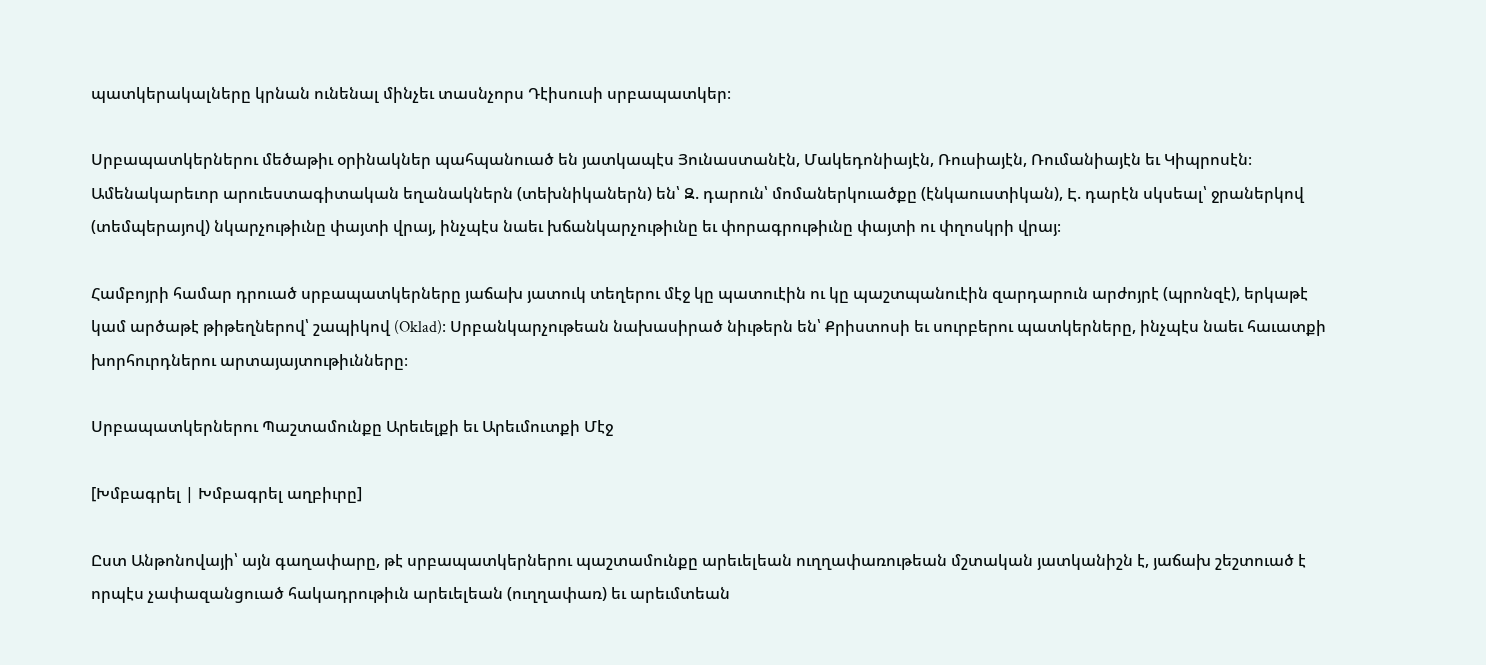պատկերակալները կրնան ունենալ մինչեւ տասնչորս Դէիսուսի սրբապատկեր։

Սրբապատկերներու մեծաթիւ օրինակներ պահպանուած են յատկապէս Յունաստանէն, Մակեդոնիայէն, Ռուսիայէն, Ռումանիայէն եւ Կիպրոսէն։ Ամենակարեւոր արուեստագիտական եղանակներն (տեխնիկաներն) են՝ Զ. դարուն՝ մոմաներկուածքը (էնկաուստիկան), Է. դարէն սկսեալ՝ ջրաներկով (տեմպերայով) նկարչութիւնը փայտի վրայ, ինչպէս նաեւ խճանկարչութիւնը եւ փորագրութիւնը փայտի ու փղոսկրի վրայ։

Համբոյրի համար դրուած սրբապատկերները յաճախ յատուկ տեղերու մէջ կը պատուէին ու կը պաշտպանուէին զարդարուն արժոյրէ (պրոնզէ), երկաթէ կամ արծաթէ թիթեղներով՝ շապիկով (Oklad)։ Սրբանկարչութեան նախասիրած նիւթերն են՝ Քրիստոսի եւ սուրբերու պատկերները, ինչպէս նաեւ հաւատքի խորհուրդներու արտայայտութիւնները։

Սրբապատկերներու Պաշտամունքը Արեւելքի եւ Արեւմուտքի Մէջ

[Խմբագրել | Խմբագրել աղբիւրը]

Ըստ Անթոնովայի՝ այն գաղափարը, թէ սրբապատկերներու պաշտամունքը արեւելեան ուղղափառութեան մշտական յատկանիշն է, յաճախ շեշտուած է որպէս չափազանցուած հակադրութիւն արեւելեան (ուղղափառ) եւ արեւմտեան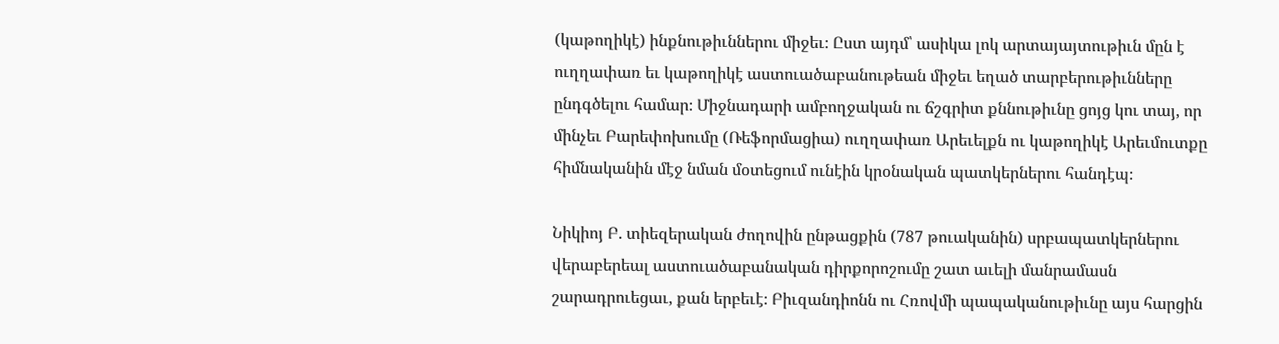(կաթողիկէ) ինքնութիւններու միջեւ։ Ըստ այդմ՝ ասիկա լոկ արտայայտութիւն մըն է ուղղափառ եւ կաթողիկէ աստուածաբանութեան միջեւ եղած տարբերութիւնները ընդգծելու համար։ Միջնադարի ամբողջական ու ճշգրիտ քննութիւնը ցոյց կու տայ, որ մինչեւ Բարեփոխումը (Ռեֆորմացիա) ուղղափառ Արեւելքն ու կաթողիկէ Արեւմուտքը հիմնականին մէջ նման մօտեցում ունէին կրօնական պատկերներու հանդէպ։

Նիկիոյ Բ. տիեզերական ժողովին ընթացքին (787 թուականին) սրբապատկերներու վերաբերեալ աստուածաբանական դիրքորոշումը շատ աւելի մանրամասն շարադրուեցաւ, քան երբեւէ։ Բիւզանդիոնն ու Հռովմի պապականութիւնը այս հարցին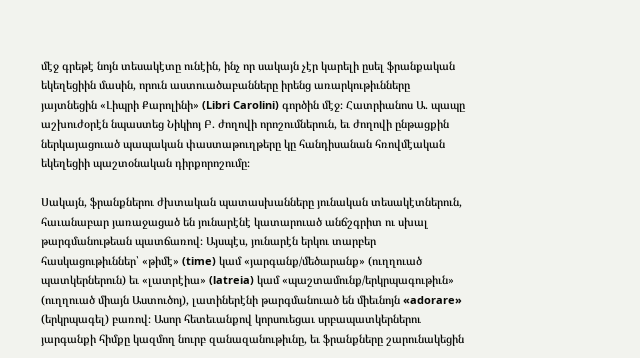մէջ գրեթէ նոյն տեսակէտը ունէին, ինչ որ սակայն չէր կարելի ըսել ֆրանքական եկեղեցիին մասին, որուն աստուածաբանները իրենց առարկութիւնները յայտնեցին «Լիպրի Քարոլինի» (Libri Carolini) գործին մէջ։ Հատրիանոս Ա. պապը աշխուժօրէն նպաստեց Նիկիոյ Բ. ժողովի որոշումներուն, եւ ժողովի ընթացքին ներկայացուած պապական փաստաթուղթերը կը հանդիսանան հռովմէական եկեղեցիի պաշտօնական դիրքորոշումը։

Սակայն, ֆրանքներու ժխտական պատասխանները յունական տեսակէտներուն, հաւանաբար յառաջացած են յունարէնէ կատարուած անճշգրիտ ու սխալ թարգմանութեան պատճառով։ Այսպէս, յունարէն երկու տարբեր հասկացութիւններ՝ «թիմէ» (time) կամ «յարգանք/մեծարանք» (ուղղուած պատկերներուն) եւ «լատրէիա» (latreia) կամ «պաշտամունք/երկրպագութիւն» (ուղղուած միայն Աստուծոյ), լատիներէնի թարգմանուած են միեւնոյն «adorare» (երկրպագել) բառով։ Ասոր հետեւանքով կորսուեցաւ սրբապատկերներու յարգանքի հիմքը կազմող նուրբ զանազանութիւնը, եւ ֆրանքները շարունակեցին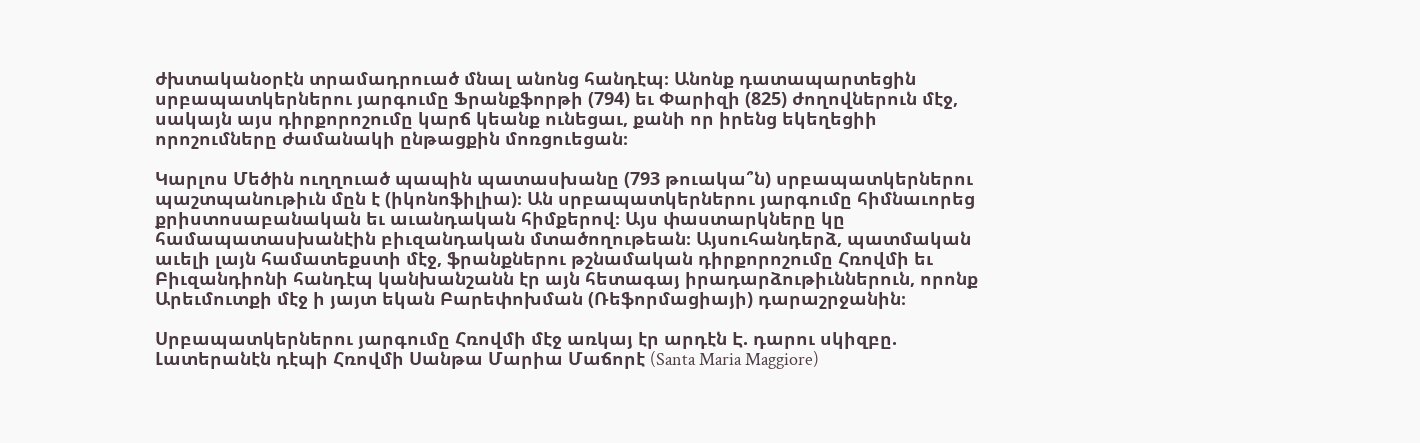ժխտականօրէն տրամադրուած մնալ անոնց հանդէպ։ Անոնք դատապարտեցին սրբապատկերներու յարգումը Ֆրանքֆորթի (794) եւ Փարիզի (825) ժողովներուն մէջ, սակայն այս դիրքորոշումը կարճ կեանք ունեցաւ, քանի որ իրենց եկեղեցիի որոշումները ժամանակի ընթացքին մոռցուեցան։

Կարլոս Մեծին ուղղուած պապին պատասխանը (793 թուակա՞ն) սրբապատկերներու պաշտպանութիւն մըն է (իկոնոֆիլիա)։ Ան սրբապատկերներու յարգումը հիմնաւորեց քրիստոսաբանական եւ աւանդական հիմքերով։ Այս փաստարկները կը համապատասխանէին բիւզանդական մտածողութեան։ Այսուհանդերձ, պատմական աւելի լայն համատեքստի մէջ, ֆրանքներու թշնամական դիրքորոշումը Հռովմի եւ Բիւզանդիոնի հանդէպ կանխանշանն էր այն հետագայ իրադարձութիւններուն, որոնք Արեւմուտքի մէջ ի յայտ եկան Բարեփոխման (Ռեֆորմացիայի) դարաշրջանին։

Սրբապատկերներու յարգումը Հռովմի մէջ առկայ էր արդէն Է. դարու սկիզբը. Լատերանէն դէպի Հռովմի Սանթա Մարիա Մաճորէ (Santa Maria Maggiore)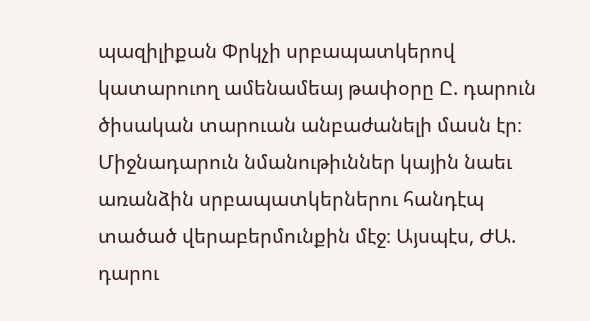պազիլիքան Փրկչի սրբապատկերով կատարուող ամենամեայ թափօրը Ը. դարուն ծիսական տարուան անբաժանելի մասն էր։ Միջնադարուն նմանութիւններ կային նաեւ առանձին սրբապատկերներու հանդէպ տածած վերաբերմունքին մէջ։ Այսպէս, ԺԱ. դարու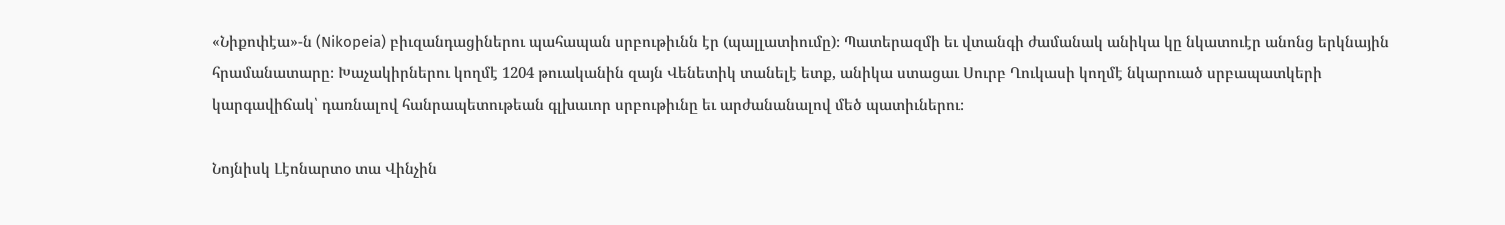«Նիքոփէա»-ն (Nikopeia) բիւզանդացիներու պահապան սրբութիւնն էր (պալլատիումը)։ Պատերազմի եւ վտանգի ժամանակ անիկա կը նկատուէր անոնց երկնային հրամանատարը։ Խաչակիրներու կողմէ 1204 թուականին զայն Վենետիկ տանելէ ետք, անիկա ստացաւ Սուրբ Ղուկասի կողմէ նկարուած սրբապատկերի կարգավիճակ՝ դառնալով հանրապետութեան գլխաւոր սրբութիւնը եւ արժանանալով մեծ պատիւներու։

Նոյնիսկ Լէոնարտօ տա Վինչին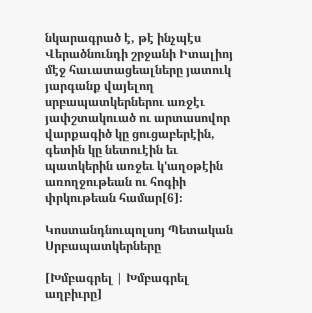նկարագրած է, թէ ինչպէս Վերածնունդի շրջանի Իտալիոյ մէջ հաւատացեալները յատուկ յարգանք վայելող սրբապատկերներու առջէւ յափշտակուած ու արտասովոր վարքագիծ կը ցուցաբերէին, գետին կը նետուէին եւ պատկերին առջեւ կ'աղօթէին առողջութեան ու հոգիի փրկութեան համար[6]։

Կոստանդնուպոլսոյ Պետական Սրբապատկերները

[Խմբագրել | Խմբագրել աղբիւրը]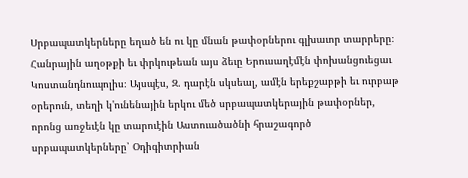Սրբապատկերները եղած են ու կը մնան թափօրներու գլխաւոր տարրերը։ Հանրային աղօթքի եւ փրկութեան այս ձեւը Երուսաղէմէն փոխանցուեցաւ Կոստանդնուպոլիս։ Այսպէս, Զ. դարէն սկսեալ, ամէն երեքշաբթի եւ ուրբաթ օրերուն, տեղի կ'ունենային երկու մեծ սրբապատկերային թափօրներ, որոնց առջեւէն կը տարուէին Աստուածածնի հրաշագործ սրբապատկերները՝ Օդիգիտրիան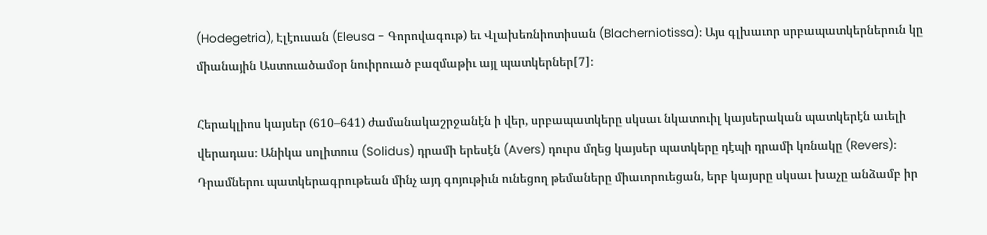(Hodegetria), Էլէուսան (Eleusa - Գորովագութ) եւ Վլախեռնիոտիսան (Blacherniotissa)։ Այս գլխաւոր սրբապատկերներուն կը միանային Աստուածամօր նուիրուած բազմաթիւ այլ պատկերներ[7]։

Հերակլիոս կայսեր (610–641) ժամանակաշրջանէն ի վեր, սրբապատկերը սկսաւ նկատուիլ կայսերական պատկերէն աւելի վերադաս։ Անիկա սոլիտուս (Solidus) դրամի երեսէն (Avers) դուրս մղեց կայսեր պատկերը դէպի դրամի կռնակը (Revers)։ Դրամներու պատկերագրութեան մինչ այդ գոյութիւն ունեցող թեմաները միաւորուեցան, երբ կայսրը սկսաւ խաչը անձամբ իր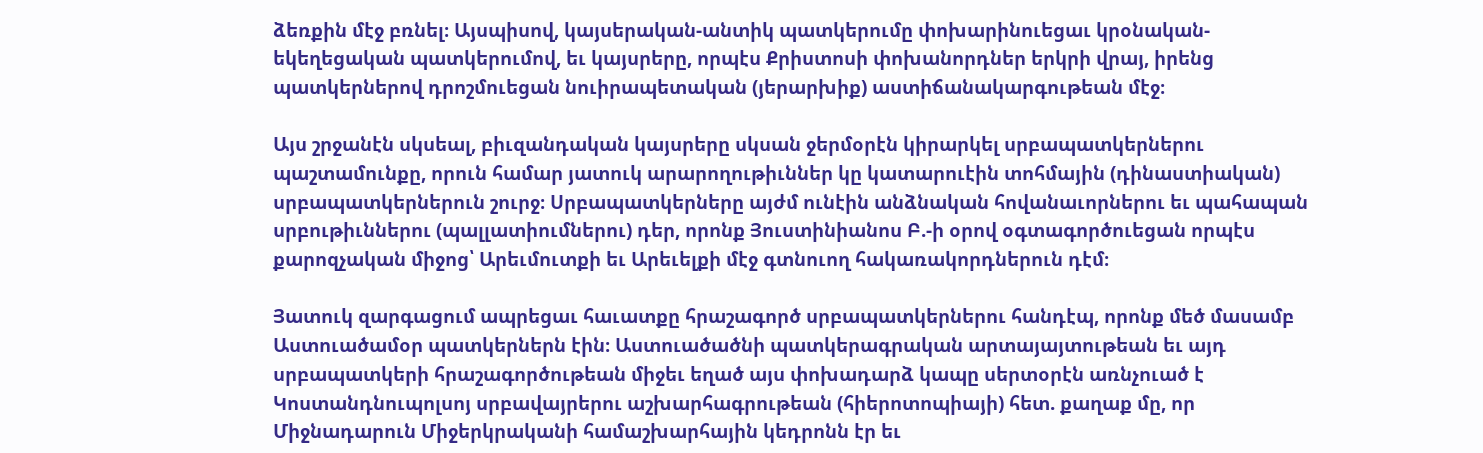ձեռքին մէջ բռնել։ Այսպիսով, կայսերական-անտիկ պատկերումը փոխարինուեցաւ կրօնական-եկեղեցական պատկերումով, եւ կայսրերը, որպէս Քրիստոսի փոխանորդներ երկրի վրայ, իրենց պատկերներով դրոշմուեցան նուիրապետական (յերարխիք) աստիճանակարգութեան մէջ։

Այս շրջանէն սկսեալ, բիւզանդական կայսրերը սկսան ջերմօրէն կիրարկել սրբապատկերներու պաշտամունքը, որուն համար յատուկ արարողութիւններ կը կատարուէին տոհմային (դինաստիական) սրբապատկերներուն շուրջ։ Սրբապատկերները այժմ ունէին անձնական հովանաւորներու եւ պահապան սրբութիւններու (պալլատիումներու) դեր, որոնք Յուստինիանոս Բ.-ի օրով օգտագործուեցան որպէս քարոզչական միջոց՝ Արեւմուտքի եւ Արեւելքի մէջ գտնուող հակառակորդներուն դէմ։

Յատուկ զարգացում ապրեցաւ հաւատքը հրաշագործ սրբապատկերներու հանդէպ, որոնք մեծ մասամբ Աստուածամօր պատկերներն էին։ Աստուածածնի պատկերագրական արտայայտութեան եւ այդ սրբապատկերի հրաշագործութեան միջեւ եղած այս փոխադարձ կապը սերտօրէն առնչուած է Կոստանդնուպոլսոյ սրբավայրերու աշխարհագրութեան (հիերոտոպիայի) հետ. քաղաք մը, որ Միջնադարուն Միջերկրականի համաշխարհային կեդրոնն էր եւ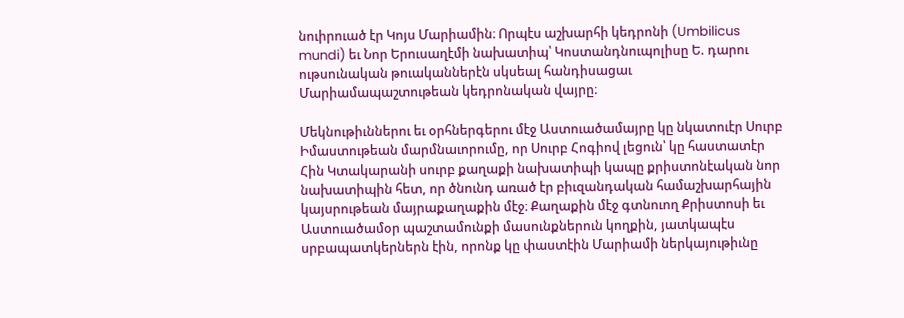նուիրուած էր Կոյս Մարիամին։ Որպէս աշխարհի կեդրոնի (Umbilicus mundi) եւ Նոր Երուսաղէմի նախատիպ՝ Կոստանդնուպոլիսը Ե. դարու ութսունական թուականներէն սկսեալ հանդիսացաւ Մարիամապաշտութեան կեդրոնական վայրը։

Մեկնութիւններու եւ օրհներգերու մէջ Աստուածամայրը կը նկատուէր Սուրբ Իմաստութեան մարմնաւորումը, որ Սուրբ Հոգիով լեցուն՝ կը հաստատէր Հին Կտակարանի սուրբ քաղաքի նախատիպի կապը քրիստոնէական նոր նախատիպին հետ, որ ծնունդ առած էր բիւզանդական համաշխարհային կայսրութեան մայրաքաղաքին մէջ։ Քաղաքին մէջ գտնուող Քրիստոսի եւ Աստուածամօր պաշտամունքի մասունքներուն կողքին, յատկապէս սրբապատկերներն էին, որոնք կը փաստէին Մարիամի ներկայութիւնը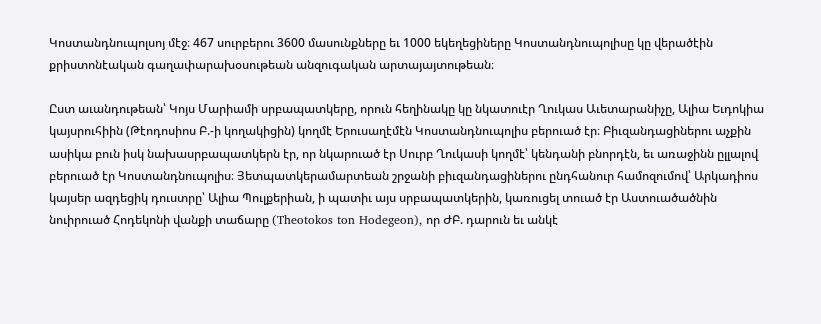Կոստանդնուպոլսոյ մէջ։ 467 սուրբերու 3600 մասունքները եւ 1000 եկեղեցիները Կոստանդնուպոլիսը կը վերածէին քրիստոնէական գաղափարախօսութեան անզուգական արտայայտութեան։

Ըստ աւանդութեան՝ Կոյս Մարիամի սրբապատկերը, որուն հեղինակը կը նկատուէր Ղուկաս Աւետարանիչը, Ալիա Եւդոկիա կայսրուհիին (Թէոդոսիոս Բ.-ի կողակիցին) կողմէ Երուսաղէմէն Կոստանդնուպոլիս բերուած էր։ Բիւզանդացիներու աչքին ասիկա բուն իսկ նախասրբապատկերն էր, որ նկարուած էր Սուրբ Ղուկասի կողմէ՝ կենդանի բնորդէն, եւ առաջինն ըլլալով բերուած էր Կոստանդնուպոլիս։ Յետպատկերամարտեան շրջանի բիւզանդացիներու ընդհանուր համոզումով՝ Արկադիոս կայսեր ազդեցիկ դուստրը՝ Ալիա Պուլքերիան, ի պատիւ այս սրբապատկերին, կառուցել տուած էր Աստուածածնին նուիրուած Հոդեկոնի վանքի տաճարը (Theotokos ton Hodegeon), որ ԺԲ. դարուն եւ անկէ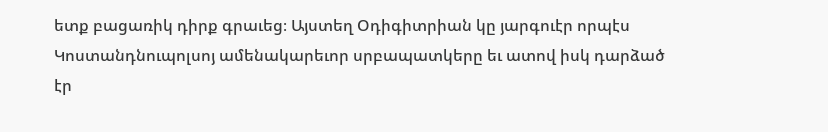ետք բացառիկ դիրք գրաւեց։ Այստեղ Օդիգիտրիան կը յարգուէր որպէս Կոստանդնուպոլսոյ ամենակարեւոր սրբապատկերը եւ ատով իսկ դարձած էր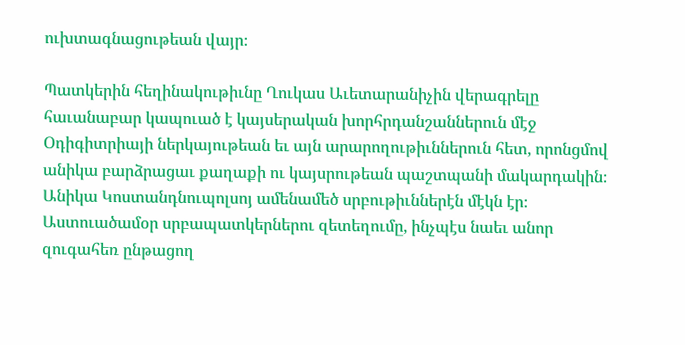ուխտագնացութեան վայր։

Պատկերին հեղինակութիւնը Ղուկաս Աւետարանիչին վերագրելը հաւանաբար կապուած է կայսերական խորհրդանշաններուն մէջ Օդիգիտրիայի ներկայութեան եւ այն արարողութիւններուն հետ, որոնցմով անիկա բարձրացաւ քաղաքի ու կայսրութեան պաշտպանի մակարդակին։ Անիկա Կոստանդնուպոլսոյ ամենամեծ սրբութիւններէն մէկն էր։ Աստուածամօր սրբապատկերներու զետեղումը, ինչպէս նաեւ անոր զուգահեռ ընթացող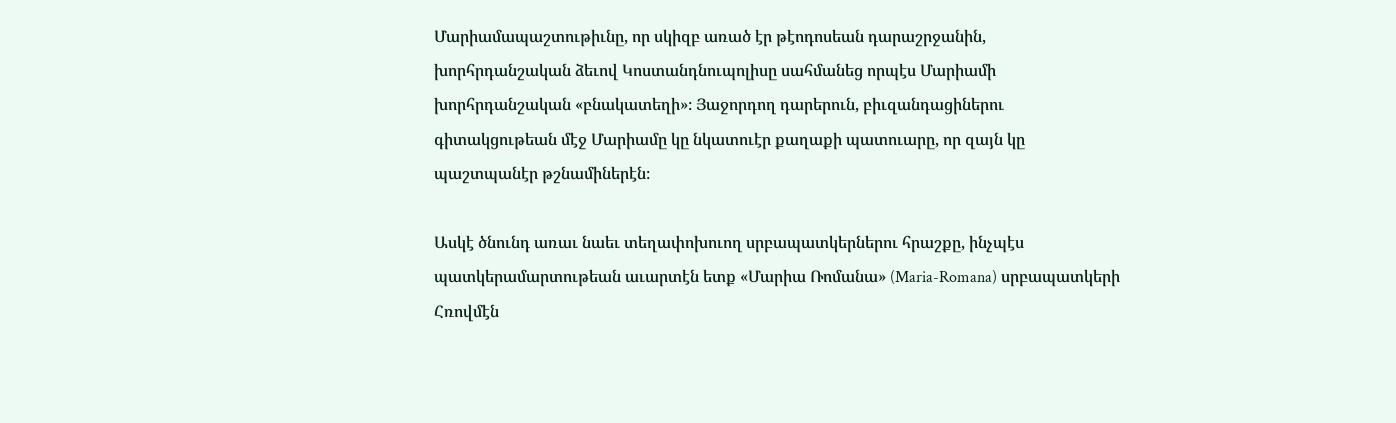Մարիամապաշտութիւնը, որ սկիզբ առած էր թէոդոսեան դարաշրջանին, խորհրդանշական ձեւով Կոստանդնուպոլիսը սահմանեց որպէս Մարիամի խորհրդանշական «բնակատեղի»։ Յաջորդող դարերուն, բիւզանդացիներու գիտակցութեան մէջ Մարիամը կը նկատուէր քաղաքի պատուարը, որ զայն կը պաշտպանէր թշնամիներէն։

Ասկէ ծնունդ առաւ նաեւ տեղափոխուող սրբապատկերներու հրաշքը, ինչպէս պատկերամարտութեան աւարտէն ետք «Մարիա Ռոմանա» (Maria-Romana) սրբապատկերի Հռովմէն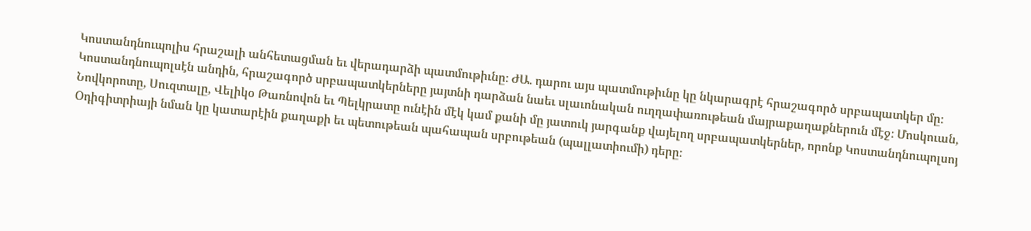Կոստանդնուպոլիս հրաշալի անհետացման եւ վերադարձի պատմութիւնը։ ԺԱ. դարու այս պատմութիւնը կը նկարագրէ հրաշագործ սրբապատկեր մը։ Կոստանդնուպոլսէն անդին, հրաշագործ սրբապատկերները յայտնի դարձան նաեւ սլաւոնական ուղղափառութեան մայրաքաղաքներուն մէջ։ Մոսկուան, Նովկորոտը, Սուզտալը, Վելիկօ Թառնովոն եւ Պելկրատը ունէին մէկ կամ քանի մը յատուկ յարգանք վայելող սրբապատկերներ, որոնք Կոստանդնուպոլսոյ Օդիգիտրիայի նման կը կատարէին քաղաքի եւ պետութեան պահապան սրբութեան (պալլատիումի) դերը։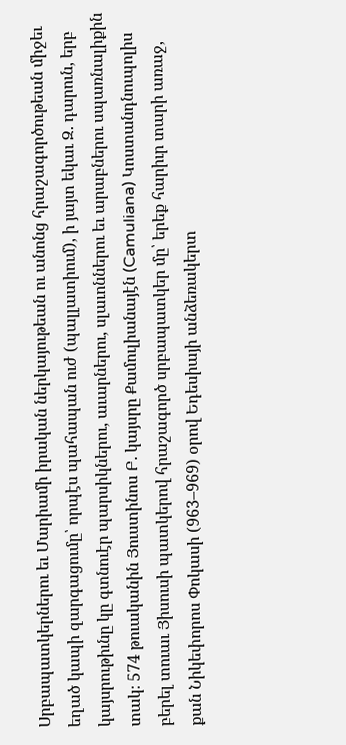Սրբապատկերներու եւ Մարիամի իրական ներկայութեան ու անոնց հրաշագործութեան միջեւ եղած կապի զարգացումը՝ որպէս պահապան ուժ (պալլատիում), ի յայտ եկաւ Զ. դարուն, երբ կայսրութիւնը կը գտնուէր պարսիկներու, աւարներու, սլաւոններու եւ արաբներու սպառնալիքին տակ։ 574 թուականին Յուստինոս Բ. կայսրը Քամուլիանայէն (Camuliana) Կոստանդնուպոլիս բերել տուաւ Յիսուսի պատկերով հրաշագործ սրբապատկեր մը՝ երեք հարիւր տարի առաջ, քան Նիկեփորոս Փոկասի (963–969) օրով Եդեսիայի անձեռակերտ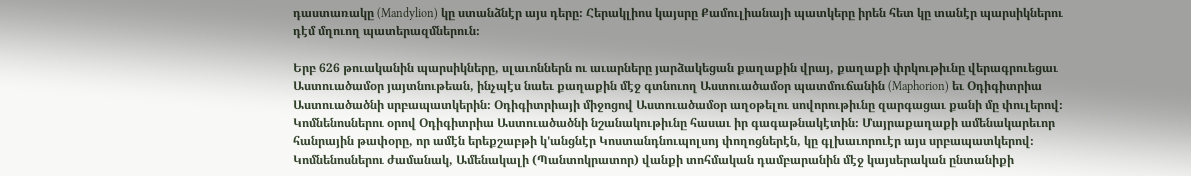դաստառակը (Mandylion) կը ստանձնէր այս դերը։ Հերակլիոս կայսրը Քամուլիանայի պատկերը իրեն հետ կը տանէր պարսիկներու դէմ մղուող պատերազմներուն։

Երբ 626 թուականին պարսիկները, սլաւոններն ու աւարները յարձակեցան քաղաքին վրայ, քաղաքի փրկութիւնը վերագրուեցաւ Աստուածամօր յայտնութեան, ինչպէս նաեւ քաղաքին մէջ գտնուող Աստուածամօր պատմուճանին (Maphorion) եւ Օդիգիտրիա Աստուածածնի սրբապատկերին։ Օդիգիտրիայի միջոցով Աստուածամօր աղօթելու սովորութիւնը զարգացաւ քանի մը փուլերով։ Կոմնենոսներու օրով Օդիգիտրիա Աստուածածնի նշանակութիւնը հասաւ իր գագաթնակէտին։ Մայրաքաղաքի ամենակարեւոր հանրային թափօրը, որ ամէն երեքշաբթի կ'անցնէր Կոստանդնուպոլսոյ փողոցներէն, կը գլխաւորուէր այս սրբապատկերով։ Կոմնենոսներու ժամանակ, Ամենակալի (Պանտոկրատոր) վանքի տոհմական դամբարանին մէջ կայսերական ընտանիքի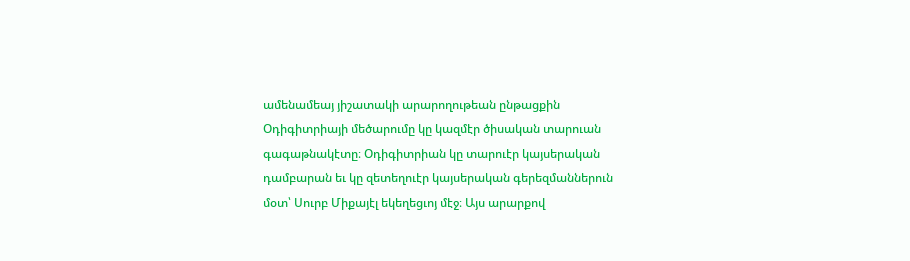ամենամեայ յիշատակի արարողութեան ընթացքին Օդիգիտրիայի մեծարումը կը կազմէր ծիսական տարուան գագաթնակէտը։ Օդիգիտրիան կը տարուէր կայսերական դամբարան եւ կը զետեղուէր կայսերական գերեզմաններուն մօտ՝ Սուրբ Միքայէլ եկեղեցւոյ մէջ։ Այս արարքով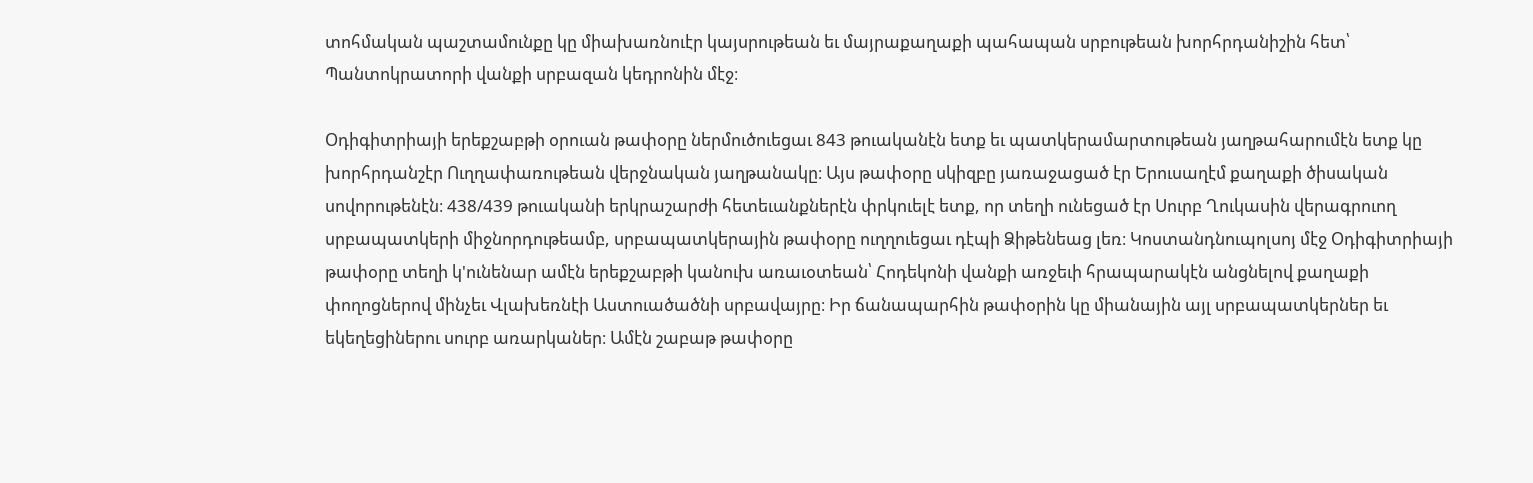տոհմական պաշտամունքը կը միախառնուէր կայսրութեան եւ մայրաքաղաքի պահապան սրբութեան խորհրդանիշին հետ՝ Պանտոկրատորի վանքի սրբազան կեդրոնին մէջ։

Օդիգիտրիայի երեքշաբթի օրուան թափօրը ներմուծուեցաւ 843 թուականէն ետք եւ պատկերամարտութեան յաղթահարումէն ետք կը խորհրդանշէր Ուղղափառութեան վերջնական յաղթանակը։ Այս թափօրը սկիզբը յառաջացած էր Երուսաղէմ քաղաքի ծիսական սովորութենէն։ 438/439 թուականի երկրաշարժի հետեւանքներէն փրկուելէ ետք, որ տեղի ունեցած էր Սուրբ Ղուկասին վերագրուող սրբապատկերի միջնորդութեամբ, սրբապատկերային թափօրը ուղղուեցաւ դէպի Ձիթենեաց լեռ։ Կոստանդնուպոլսոյ մէջ Օդիգիտրիայի թափօրը տեղի կ'ունենար ամէն երեքշաբթի կանուխ առաւօտեան՝ Հոդեկոնի վանքի առջեւի հրապարակէն անցնելով քաղաքի փողոցներով մինչեւ Վլախեռնէի Աստուածածնի սրբավայրը։ Իր ճանապարհին թափօրին կը միանային այլ սրբապատկերներ եւ եկեղեցիներու սուրբ առարկաներ։ Ամէն շաբաթ թափօրը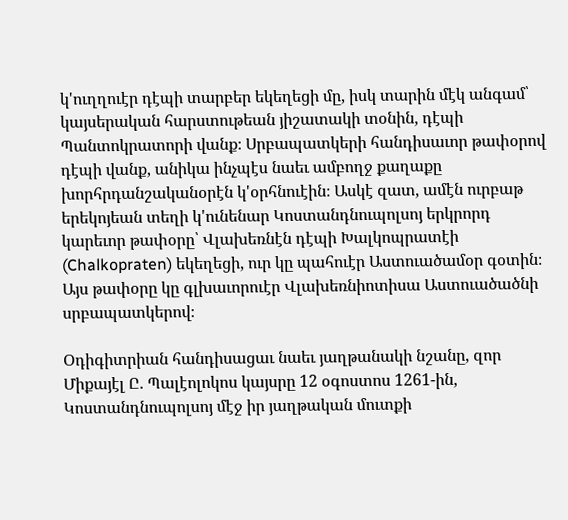կ'ուղղուէր դէպի տարբեր եկեղեցի մը, իսկ տարին մէկ անգամ՝ կայսերական հարստութեան յիշատակի տօնին, դէպի Պանտոկրատորի վանք։ Սրբապատկերի հանդիսաւոր թափօրով դէպի վանք, անիկա ինչպէս նաեւ ամբողջ քաղաքը խորհրդանշականօրէն կ'օրհնուէին։ Ասկէ զատ, ամէն ուրբաթ երեկոյեան տեղի կ'ունենար Կոստանդնուպոլսոյ երկրորդ կարեւոր թափօրը՝ Վլախեռնէն դէպի Խալկոպրատէի (Chalkopraten) եկեղեցի, ուր կը պահուէր Աստուածամօր գօտին։ Այս թափօրը կը գլխաւորուէր Վլախեռնիոտիսա Աստուածածնի սրբապատկերով։

Օդիգիտրիան հանդիսացաւ նաեւ յաղթանակի նշանը, զոր Միքայէլ Ը. Պալէոլոկոս կայսրը 12 օգոստոս 1261-ին, Կոստանդնուպոլսոյ մէջ իր յաղթական մուտքի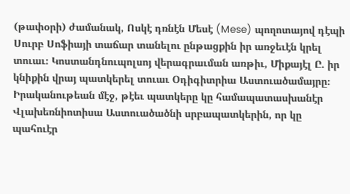(թափօրի) ժամանակ, Ոսկէ դռնէն Մեսէ (Mese) պողոտայով դէպի Սուրբ Սոֆիայի տաճար տանելու ընթացքին իր առջեւէն կրել տուաւ։ Կոստանդնուպոլսոյ վերագրաւման առթիւ, Միքայէլ Ը. իր կնիքին վրայ պատկերել տուաւ Օդիգիտրիա Աստուածամայրը։ Իրականութեան մէջ, թէեւ պատկերը կը համապատասխանէր Վլախեռնիոտիսա Աստուածածնի սրբապատկերին, որ կը պահուէր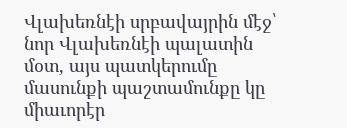Վլախեռնէի սրբավայրին մէջ՝ նոր Վլախեռնէի պալատին մօտ, այս պատկերումը մասունքի պաշտամունքը կը միաւորէր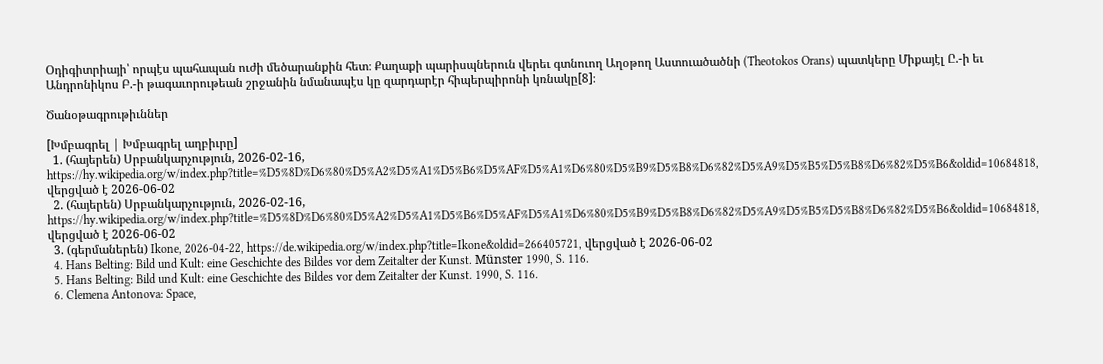Օդիգիտրիայի՝ որպէս պահապան ուժի մեծարանքին հետ։ Քաղաքի պարիսպներուն վերեւ գտնուող Աղօթող Աստուածածնի (Theotokos Orans) պատկերը Միքայէլ Ը.-ի եւ Անդրոնիկոս Բ.-ի թագաւորութեան շրջանին նմանապէս կը զարդարէր հիպերպիրոնի կռնակը[8]։

Ծանօթագրութիւններ

[Խմբագրել | Խմբագրել աղբիւրը]
  1. (հայերեն) Սրբանկարչություն, 2026-02-16, https://hy.wikipedia.org/w/index.php?title=%D5%8D%D6%80%D5%A2%D5%A1%D5%B6%D5%AF%D5%A1%D6%80%D5%B9%D5%B8%D6%82%D5%A9%D5%B5%D5%B8%D6%82%D5%B6&oldid=10684818, վերցված է 2026-06-02
  2. (հայերեն) Սրբանկարչություն, 2026-02-16, https://hy.wikipedia.org/w/index.php?title=%D5%8D%D6%80%D5%A2%D5%A1%D5%B6%D5%AF%D5%A1%D6%80%D5%B9%D5%B8%D6%82%D5%A9%D5%B5%D5%B8%D6%82%D5%B6&oldid=10684818, վերցված է 2026-06-02
  3. (գերմաներեն) Ikone, 2026-04-22, https://de.wikipedia.org/w/index.php?title=Ikone&oldid=266405721, վերցված է 2026-06-02
  4. Hans Belting: Bild und Kult: eine Geschichte des Bildes vor dem Zeitalter der Kunst. Münster 1990, S. 116.
  5. Hans Belting: Bild und Kult: eine Geschichte des Bildes vor dem Zeitalter der Kunst. 1990, S. 116.
  6. Clemena Antonova: Space,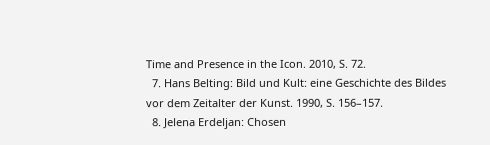Time and Presence in the Icon. 2010, S. 72.
  7. Hans Belting: Bild und Kult: eine Geschichte des Bildes vor dem Zeitalter der Kunst. 1990, S. 156–157.
  8. Jelena Erdeljan: Chosen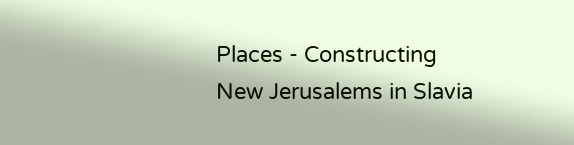Places - Constructing New Jerusalems in Slavia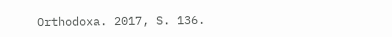Orthodoxa. 2017, S. 136.